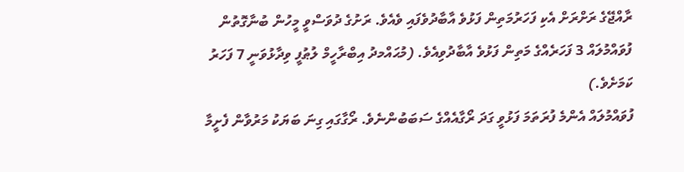ރާއްޖޭގެ ރަށްރަށް އެކި ފަހަރުމަތިން ފަޅުވެ އާބާދުވެފައި ވެއެވެ. ރަށުގެ ދުވަސްވީ މީހުން ބުނާގޮތުން ފުވައްމުލައް 3 ފަހަރެއްގެ މަތިން ފަޅުވެ އާބާދުވިއެވެ. (މުޙައްމދު އިބްރާހީމް ލުޠުފީ ވިދާޅުވަނީ 7 ފަހަރު ކަމަށެވެ.)
ފުވައްމުލައް އެންމެ ފުރަތަމަ ފަޅުވީ ގަދަ ރޯގާއެއްގެ ސަބަބުންނެވެ. ރޯގާގައި ގިނަ ބަޔަކު މަރުވާން ފެށީމާ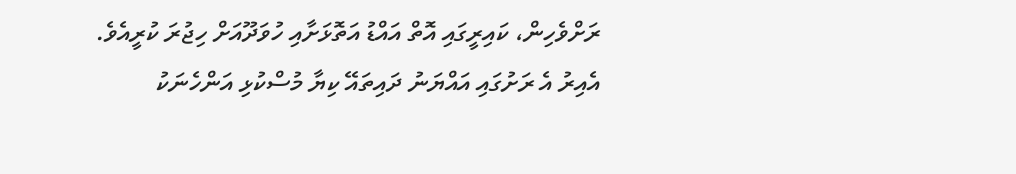ރަށްވެހިން، ކައިރީގައި އޮތް އައްޑު އަތޮޅަށާއި ހުވަދޫއަށް ހިޖުރަ ކުރީއެވެ. އެއިރު އެ ރަށުގައި އައްޔަނު ދައިތައޭ ކިޔާ މުސްކުޅި އަންހެނަކު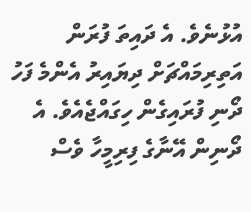އުޅުނެވެ. އެ ދައިތަ ފުރަން އަތިރިމައްޗަށް ދިޔައިރު އެންމެ ފަހު ދޯނި ފުރައިގެން ހިގައްޖެއެވެ. އެ ދޯނިން އޭނާގެ ފިރިމީހާ ވެސް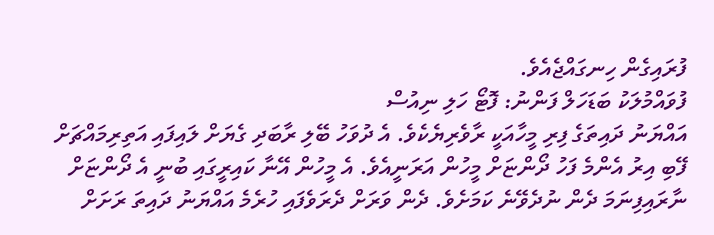ފުރައިގެން ހިނގައްޖެއެވެ.
ފުވައްމުލަކު ބަޑަހަލް ފަންނު: ފޮޓޯ ހަލި ނިއުސް
އައްޔަނު ދައިތަގެ ފިރި މީހާއަކީ ރާވެރިޔެކެވެ. އެ ދުވަހު ބޭލި ރާބަދި ގެޔަށް ލައިފައި އަތިރިމައްޗަށް ފޭބި އިރު އެންމެ ފަހު ދޯންޏަށް މީހުން އަރަނީއެވެ. އެ މީހުން އޭނާ ކައިރީގައި ބުނީ އެ ދޯންޏަށް ނާރައިފިނަމަ ދެން ނުދެވޭނެ ކަމަށެވެ. ދެން ވަރަށް ދެރަވެފައި ހުރެމެ އައްޔަނު ދައިތަ ރަށަށް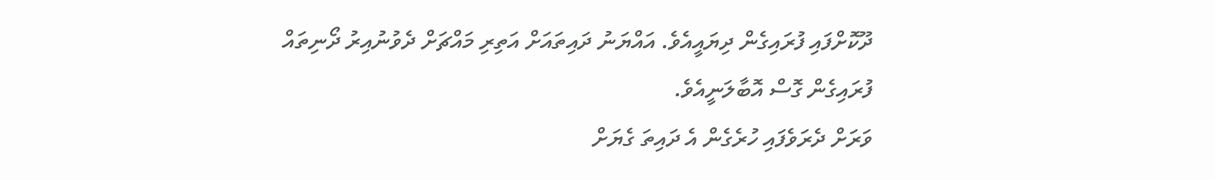ދޫކޮށްފައި ފުރައިގެން ދިޔައީއެވެ. އައްޔަނު ދައިތައަށް އަތިރި މައްޗަށް ދެވުނުއިރު ދޯނިތައް ފުރައިގެން ގޮސް އޮބާލަނީއެވެ.
ވަރަށް ދެރަވެފައި ހުރެގެން އެ ދައިތަ ގެޔަށް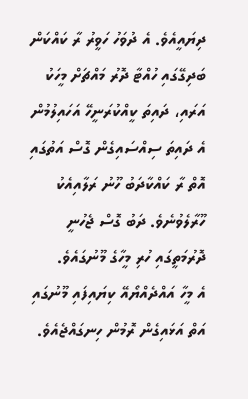ދިޔައީއެވެ. އެ ދުވަހު ހަވީރު ރާ ކައްކަން ބަދިގޭގައި ހުއްޓާ ދޮރު މައްޗަށް މީހަކު އަރައި، ދައިތަ ކީއްކުރަނީހޭ އަހައިލުމުން އެ ދައިތަ ސިއްސައިގެން ގޮސް އަތުގައި އޮތް ރާ ކައްކާދަބު ހޫނު ރަލާއިއެކު ހޫރާލެވުނެވެ. ދަބު ގޮސް ޖެހުނީ ދޮރުމަތީގައި ހުރި މީހާގެ މޫނުގައެވެ.
އެ މީހާ އައްދެއްޔޯއޭ ކިޔައިފައި މޫނުގައި އަތް އަޅައިގެން ރޮމުން ހިނގައްޖެއެވެ.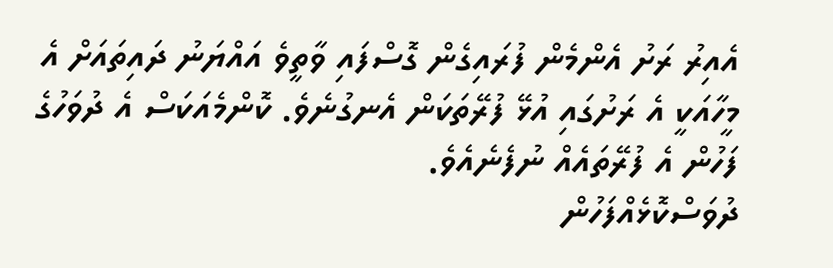އެއިރު ރަށު އެންމެން ފުރައިގެން ގޮސްފައި ވާތީވެ އައްޔަނު ދައިތައަށް އެ މީހާއަކީ އެ ރަށުގައި އުޅޭ ފުރޭތަކަން އެނގުނެވެ. ކޮންމެއަކަސް އެ ދުވަހުގެ ފަހުން އެ ފުރޭތައެއް ނުފެނެއެވެ.
ދުވަސްކޮޅެއްފަހުން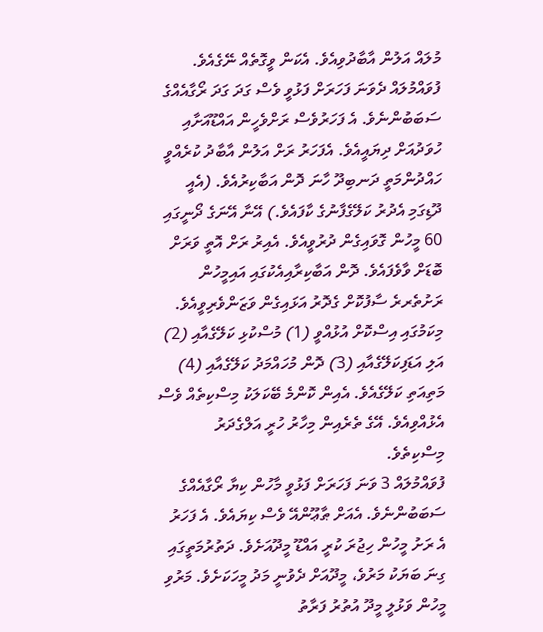މުލައް އަލުން އާބާދުވިއެވެ. އެކަން ވީގޮތެއް ނޭގެއެވެ.
ފުވައްމުލައް ދެވަނަ ފަހަރަށް ފަޅުވީ ވެސް ގަދަ ގަދަ ރޯގާއެއްގެ ސަބަބުންނެވެ. އެ ފަހަރުވެސް ރަށްވެހީން އައްޑޫއަށާއި ހުވަދުއަށް ދިޔައީއެވެ. އެފަހަރު ރަށް އަލުން އާބާދު ކުރެއްވީ ހައްދުންމަތީ ދަނބިދޫ ހާނަ ދޮން އަބާކިރުއެވެ. (އެއީ ދޫޑިގަމި އެދުރު ކަލޭގެފާނުގެ ކާފައެވެ.) އޭނާ އޭނަގެ ދޯނީގައި 60 މީހުން ގޮވައިގެން ދުރުވީއެވެ. އެއިރު ރަށް އޮތީ ވަރަށް ބޮޑަށް ވާވެފައެވެ. ދޮން އަބާކިރާއިއެކުގައި އައިމީހުން ރަށުތެރރެ ސާފުކޮށް ގެދޮރު އަޅައިގެން ވަޒަންވެރިވީއެވެ.
މިކަމުގައި އިސްކޮށް އުޅުއްވީ (1) މުސްކުޅި ކަލޭގެއާއި (2) އަލި އަޑަފިކަލޭގެއާއި (3) ދޮން މުހައްމަދު ކަލޭގެއާއި (4) މަތިއަތި ކަލޭގެއެވެ. އެއިން ކޮންމެ ބޭކަލަކު މިސްކިތެއް ވެސް އެޅުއްވިއެވެ. އޭގެ ތެރެއިން މިހާރު ހުރީ އަލްގެދަރު މިސްކިތެވެ.
ފުވައްމުލައް 3 ވަނަ ފަހަރަށް ފަޅުވީ މާހުން ކިޔާ ރޯގާއެއްގެ ސަބަބުންނެވެ. އެއަށް ޠާޢޫންއޭ ވެސް ކިޔައެވެ. އެ ފަހަރު އެ ރަށު މީހުން ހިޖުރަ ކުރީ އައްޑޫ މީދޫއަށެވެ. ދަތުރުމަތީގައި ގިނަ ބަޔަކު މަރުވެ، މީދޫއަށް ދެވުނީ މަދު މީހަކަށެވެ. މަރުވި މީހުން ވަޅުލީ މީދޫ އުތުރު ފަރާތު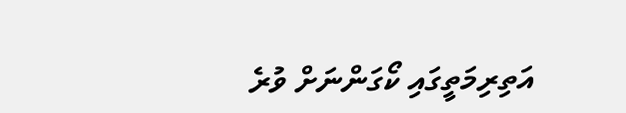އަތިރިމަތީގައި ކޯގަންނަށް ވުރެ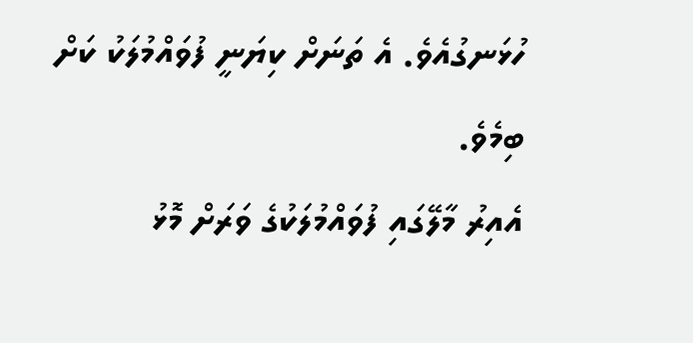ހުޅަނގުއެވެ. އެ ތަނަށް ކިޔަނީ ފުވައްމުލަކު ކަށް ބިމެވެ.
އެއިރު މާލޭގައި ފުވައްމުލަކުގެ ވަރަށް މޮޅު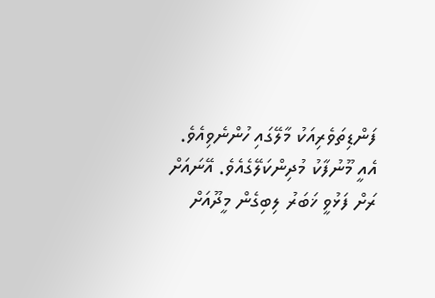ފަންޑިތަވެރިއަކު މާލޭގައި ހުންނެވިއެވެ. އެއީ މޫނުފާކު މުދިންކަލޭގެއެވެ. އޭނައަށް ރަށް ފަޅުވީ ޚަބަރު ލިބިގެން މީދޫއަށް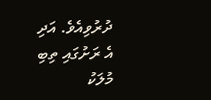ދުރުވިއެވެ. އަދި އެ ރަށުގައި ތިބި މުލަކު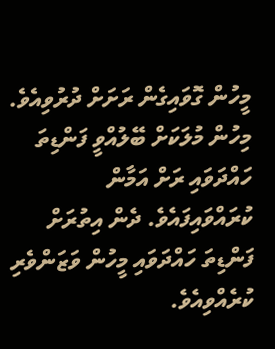މީހުން ގޮވައިގެން ރަށަށް ދުރުވިއެވެ. މިހުން މުލަކަށް ބޭލުއްވީ ފަންޑިތަ ހައްދަވައި ރަށް އަމާން ކުރައްވައިފައެވެ. ދެން އިތުރަށް ފަންޑިތަ ހައްދަވައި މީހުން ވަޒަންވެރި ކުރެއްވިއެވެ.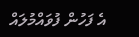އެ ފަހުން ފުވައްމުލައް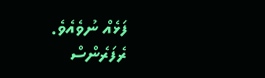ފަޅެއް ނުވެއެވެ.
ރެފަރެންސް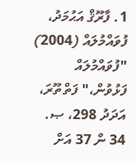1. ފާރޫޤް އަޙުމަދު، ފުވައްމުލައް (2004) "ފުވައްމުލައް ފަޅުވުން،" ފަތްތޫރަ، އަދަދު 298، ޞ. 34 ން 37 އަށް